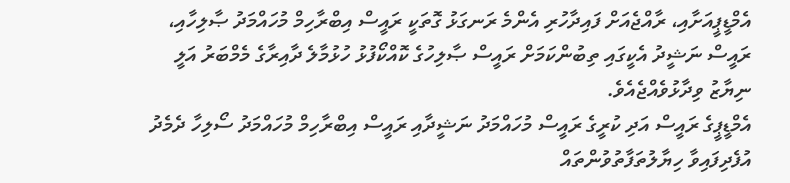އެމްޑީޕީއަށާއި، ރާއްޖެއަށް ފައިދާހުރި އެންމެ ރަނގަޅު ގޮތަކީ ރައީސް އިބްރާހިމް މުހައްމަދު ޞާލިހާއި، ރައީސް ނަޝީދު އެކީގައި ތިބުންކަމަށް ރައީސް ޞާލިހުގެ ކޮއްކޯފުޅު ހުޅުމާލެ ދާއިރާގެ މެމްބަރު އަލީ ނިޔާޒު ވިދާޅުވެއްޖެއެވެ.
އެމްޑީޕީގެ ރައީސް އަދި ކުރީގެ ރައީސް މުހައްމަދު ނަޝީދާއި ރައީސް އިބްރާހިމް މުހައްމަދު ސޯލިހާ ދެމެދު އުފެދިފައިވާ ހިޔާލުތަފާތުވުންތައް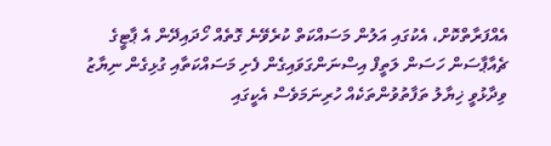އެއްފަރާތްކޮށް، އެކުގައި އަލުން މަސައްކަތް ކުރެވޭނެ ގޮތެއް ހޯދައިދޭން އެ ޕާޓީގެ ޗެއާޕާސަން ހަސަން ލަތީފް އިސްނަންގަވައިގެން ފެށި މަސައްކަތާއި ގުޅިގެން ނިޔާޒު ވިދާޅުވީ ޚިޔާލު ތަފާތުވުންތަކެއް ހުރިނަމަވެސް އެކީގައި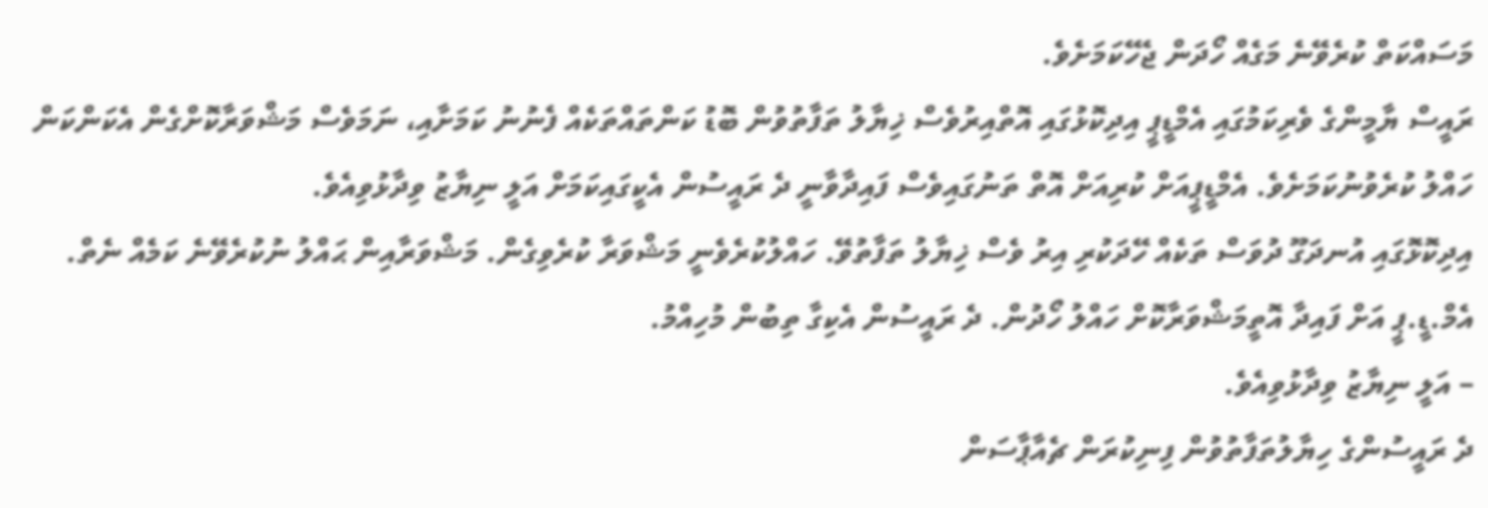މަސައްކަތް ކުރެވޭނެ މަގެއް ހޯދަން ޖެހޭކަމަށެވެ.
ރައީސް ޔާމީންގެ ވެރިކަމުގައި އެމްޑީޕީ އިދިކޮޅުގައި އޮތްއިރުވެސް ޚިޔާލު ތަފާތުވުން ބޮޑު ކަންތައްތަކެއް ފެނުނު ކަމަށާއި، ނަމަވެސް މަޝްވަރާކޮށްގެން އެކަންކަން ހައްލު ކުރެވުނުކަމަށެވެ. އެމްޑީޕީއަށް ކުރިއަށް އޮތް ތަނުގައިވެސް ފައިދާވާނީ ދެ ރައީސުން އެކީގައިކަމަށް އަލީ ނިޔާޒު ވިދާޅުވިއެވެ.
އިދިކޮޅޮގައި އުނދަގޫ ދުވަސް ތަކެއް ހޭދަކުރި އިރު ވެސް ޚިޔާލު ތަފާތުވޭ. ހައްލުކުރެވެނީ މަޝްވަރާ ކުރެވިގެން. މަޝްވަރާއިން ޙައްލު ނުކުރެވޭނެ ކަމެއް ނެތް. އެމް.ޑީ.ޕީ އަށް ފައިދާ އޮތީމަޝްވަރާކޮށް ހައްލު ހޯދުން. ދެ ރައީސުން އެކިގާ ތިބުން މުހިއްމު.
– އަލީ ނިޔާޒު ވިދާޅުވިއެވެ.
ދެ ރައީސުންގެ ހިޔާލުތަފާތުވުން ފިނިކުރަން ޗެއާޕާސަން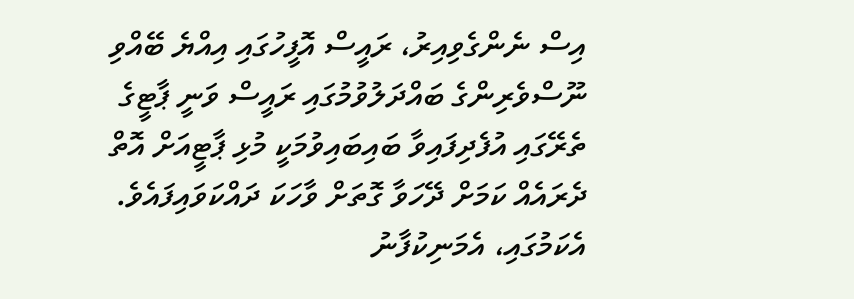އިސް ނެންގެވިއިރު، ރައީސް އޮފީހުގައި އިއްޔެ ބޭއްވި ނޫސްވެރިންގެ ބައްދަލުވުމުގައި ރައީސް ވަނީ ޕާޓީގެ ތެރޭގައި އުފެދިފައިވާ ބައިބައިވުމަކީ މުޅި ޕާޓީއަށް އޮތް ދެރައެއް ކަމަށް ދޭހަވާ ގޮތަށް ވާހަކަ ދައްކަވައިފައެވެ. އެކަމުގައި، އެމަނިކުފާނު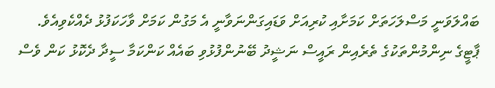ބައްލަވަނީ މަސްލަހަތަށް ކަމަށާއި ކުރިއަށް ވަޑައިގަންނަވާނީ އެ މަގުން ކަމަށް ވާހަކަފުޅު ދެއްކެވިއެވެ.
ޕާޓީގެ ނިންމުންތަކުގެ ތެރެއިން ރައީސް ނަޝީދު ބޭނުންފުޅުވި ބައެއް ކަންކަމާ ސީދާ ދެކޮޅު ކަން ވެސް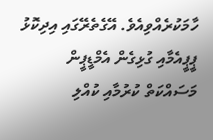ހާމަކުރެއްވިއެވެ. އޭގެތެރޭގައި އިދިކޮޅު ޕީޕީއެމާއި ގުޅިގެން އެމްޑީޕީން މަސައްކަތް ކުރުމާއި ކުއްލި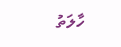ހާލަތު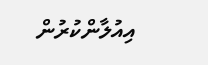އިއުލާންކުރުން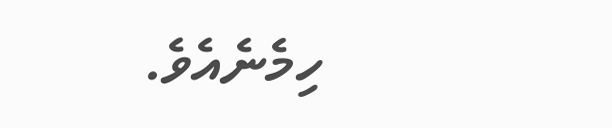ހިމެނެއެވެ.